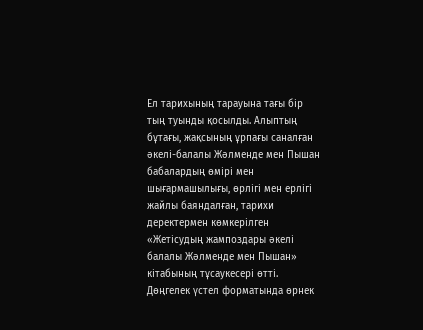Ел тарихының тарауына тағы бір тың туынды қосылды. Алыптың бұтағы, жақсының ұрпағы саналған әкелі-балалы Жәлменде мен Пышан бабалардың өмірі мен шығармашылығы, өрлігі мен ерлігі жайлы баяндалған, тарихи деректермен көмкерілген «Жетісудың жампоздары әкелі балалы Жәлменде мен Пышан» кітабының тұсаукесері өтті. Дөңгелек үстел форматында өрнек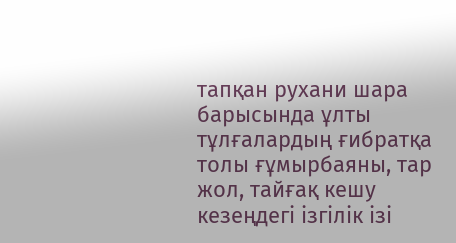тапқан рухани шара барысында ұлты тұлғалардың ғибратқа толы ғұмырбаяны, тар жол, тайғақ кешу кезеңдегі ізгілік ізі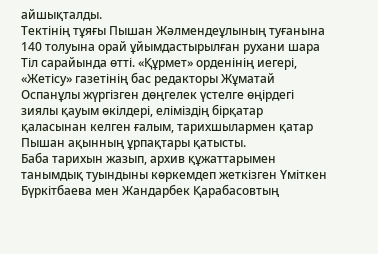айшықталды.
Тектінің тұяғы Пышан Жәлмендеұлының туғанына 140 толуына орай ұйымдастырылған рухани шара Тіл сарайында өтті. «Құрмет» орденінің иегері, «Жетісу» газетінің бас редакторы Жұматай Оспанұлы жүргізген дөңгелек үстелге өңірдегі зиялы қауым өкілдері, еліміздің бірқатар қаласынан келген ғалым, тарихшылармен қатар Пышан ақынның ұрпақтары қатысты.
Баба тарихын жазып, архив құжаттарымен танымдық туындыны көркемдеп жеткізген Үміткен Бүркітбаева мен Жандарбек Қарабасовтың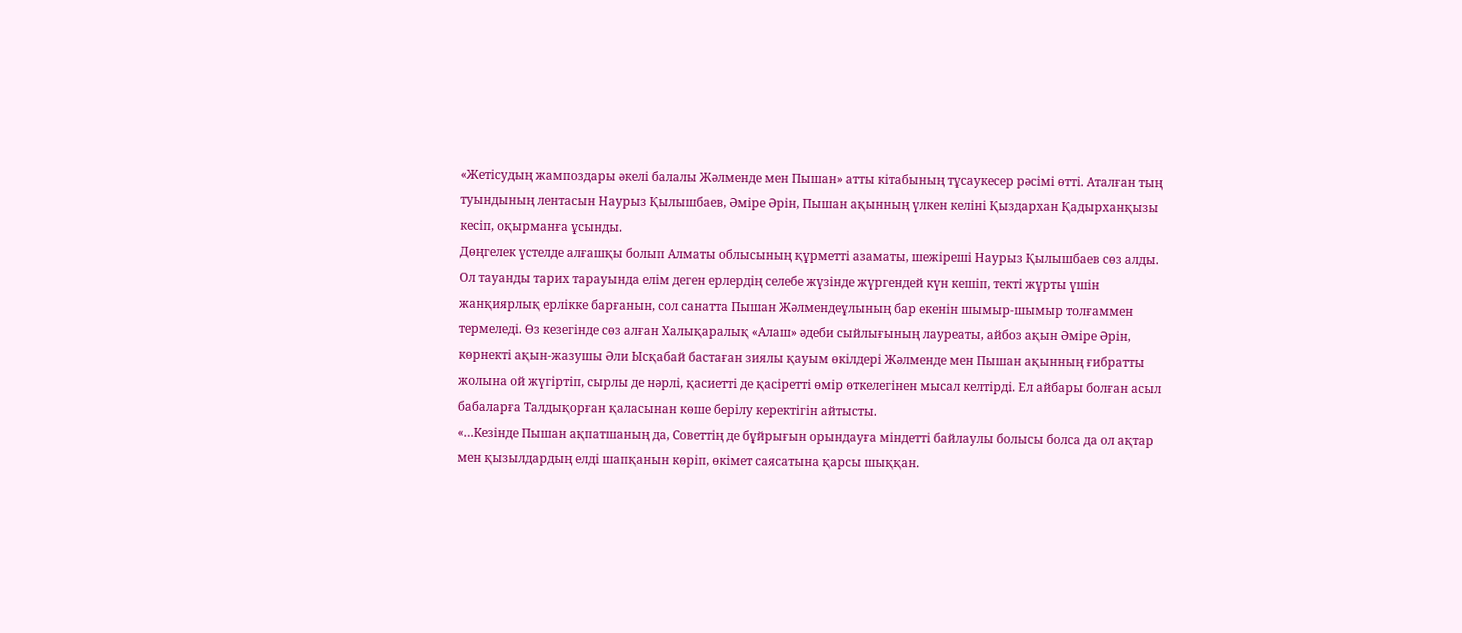«Жетісудың жампоздары әкелі балалы Жәлменде мен Пышан» атты кітабының тұсаукесер рәсімі өтті. Аталған тың туындының лентасын Наурыз Қылышбаев, Әміре Әрін, Пышан ақынның үлкен келіні Қыздархан Қадырханқызы кесіп, оқырманға ұсынды.
Дөңгелек үстелде алғашқы болып Алматы облысының құрметті азаматы, шежіреші Наурыз Қылышбаев сөз алды. Ол тауанды тарих тарауында елім деген ерлердің селебе жүзінде жүргендей күн кешіп, текті жұрты үшін жанқиярлық ерлікке барғанын, сол санатта Пышан Жәлмендеұлының бар екенін шымыр-шымыр толғаммен термеледі. Өз кезегінде сөз алған Халықаралық «Алаш» әдеби сыйлығының лауреаты, айбоз ақын Әміре Әрін, көрнекті ақын-жазушы Әли Ысқабай бастаған зиялы қауым өкілдері Жәлменде мен Пышан ақынның ғибратты жолына ой жүгіртіп, сырлы де нәрлі, қасиетті де қасіретті өмір өткелегінен мысал келтірді. Ел айбары болған асыл бабаларға Талдықорған қаласынан көше берілу керектігін айтысты.
«…Кезінде Пышан ақпатшаның да, Советтің де бұйрығын орындауға міндетті байлаулы болысы болса да ол ақтар мен қызылдардың елді шапқанын көріп, өкімет саясатына қарсы шыққан.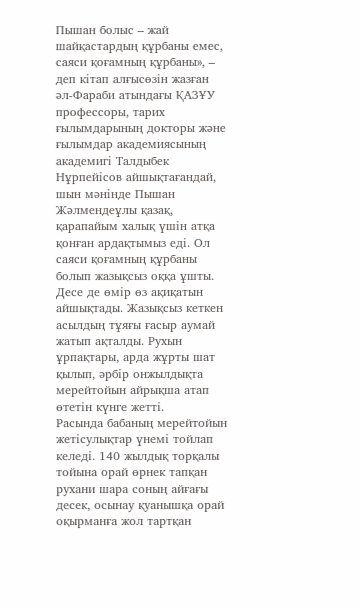Пышан болыс – жай шайқастардың құрбаны емес, саяси қоғамның құрбаны», – деп кітап алғысөзін жазған әл-Фараби атындағы ҚАЗҰУ профессоры, тарих ғылымдарының докторы және ғылымдар академиясының академигі Талдыбек Нұрпейісов айшықтағандай, шын мәнінде Пышан Жәлмендеұлы қазақ, қарапайым халық үшін атқа қонған ардақтымыз еді. Ол саяси қоғамның құрбаны болып жазықсыз оққа ұшты. Десе де өмір өз ақиқатын айшықтады. Жазықсыз кеткен асылдың тұяғы ғасыр аумай жатып ақталды. Рухын ұрпақтары, арда жұрты шат қылып, әрбір онжылдықта мерейтойын айрықша атап өтетін күнге жетті.
Расында бабаның мерейтойын жетісулықтар үнемі тойлап келеді. 140 жылдық торқалы тойына орай өрнек тапқан рухани шара соның айғағы десек, осынау қуанышқа орай оқырманға жол тартқан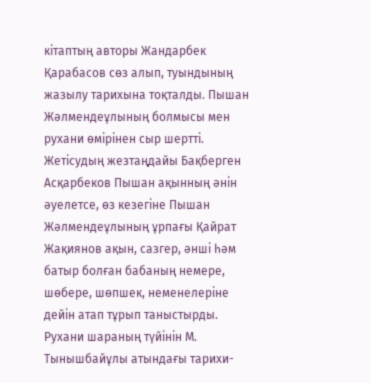кітаптың авторы Жандарбек Қарабасов сөз алып, туындының жазылу тарихына тоқталды. Пышан Жәлмендеұлының болмысы мен рухани өмірінен сыр шертті.
Жетісудың жезтаңдайы Бақберген Асқарбеков Пышан ақынның әнін әуелетсе, өз кезегіне Пышан Жәлмендеұлының ұрпағы Қайрат Жақиянов ақын, сазгер, әнші һәм батыр болған бабаның немере, шөбере, шөпшек, неменелеріне дейін атап тұрып таныстырды. Рухани шараның түйінін М. Тынышбайұлы атындағы тарихи-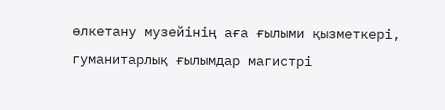өлкетану музейінің аға ғылыми қызметкері, гуманитарлық ғылымдар магистрі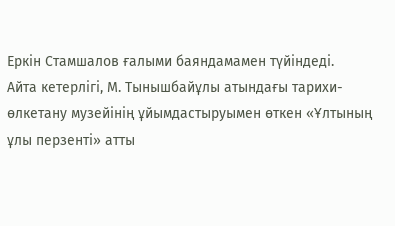Еркін Стамшалов ғалыми баяндамамен түйіндеді.
Айта кетерлігі, М. Тынышбайұлы атындағы тарихи-өлкетану музейінің ұйымдастыруымен өткен «Ұлтының ұлы перзенті» атты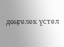дөңгелек үстел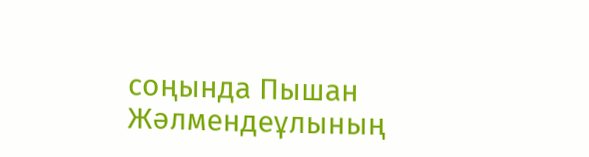соңында Пышан Жәлмендеұлының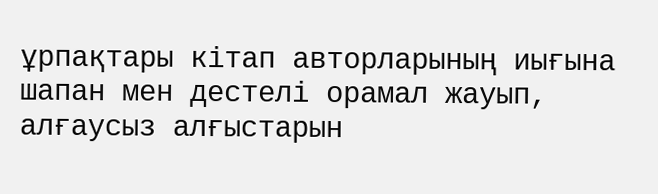ұрпақтары кітап авторларының иығына шапан мен дестелі орамал жауып, алғаусыз алғыстарын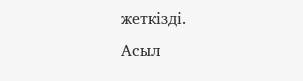жеткізді.
Асыл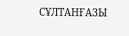СҰЛТАНҒАЗЫ